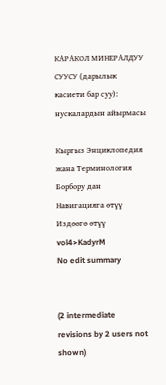КАРАКОЛ МИНЕРАЛДУУ СУУСУ (дарылык касиети бар суу): нускалардын айырмасы

Кыргыз Энциклопедия жана Терминология Борбору дан
Навигацияга өтүү Издөөгө өтүү
vol4>KadyrM
No edit summary


(2 intermediate revisions by 2 users not shown)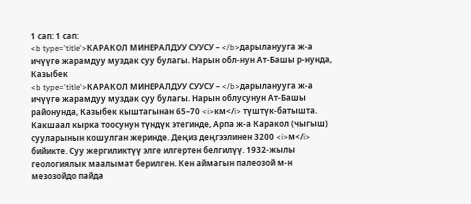1 сап: 1 сап:
<b type='title'>КАРАКОЛ МИНЕРАЛДУУ СУУСУ – </b>дарыланууга ж-а ичүүгө жарамдуу муздак суу булагы. Нарын обл-нун Ат-Башы р-нунда, Казыбек
<b type='title'>КАРАКОЛ МИНЕРАЛДУУ СУУСУ – </b>дарыланууга ж-а ичүүгө жарамдуу муздак суу булагы. Нарын облусунун Ат-Башы районунда, Казыбек кыштагынан 65–70 <i>км</i> түштүк-батышта. Какшаал кырка тоосунун түндүк этегинде, Арпа ж-а Каракол (чыгыш) сууларынын кошулган жеринде. Деңиз деңгээлинен 3200 <i>м</i> бийикте. Суу жергиликтүү элге илгертен белгилүү. 1932-жылы геологиялык маалымат берилген. Кен аймагын палеозой м-н мезозойдо пайда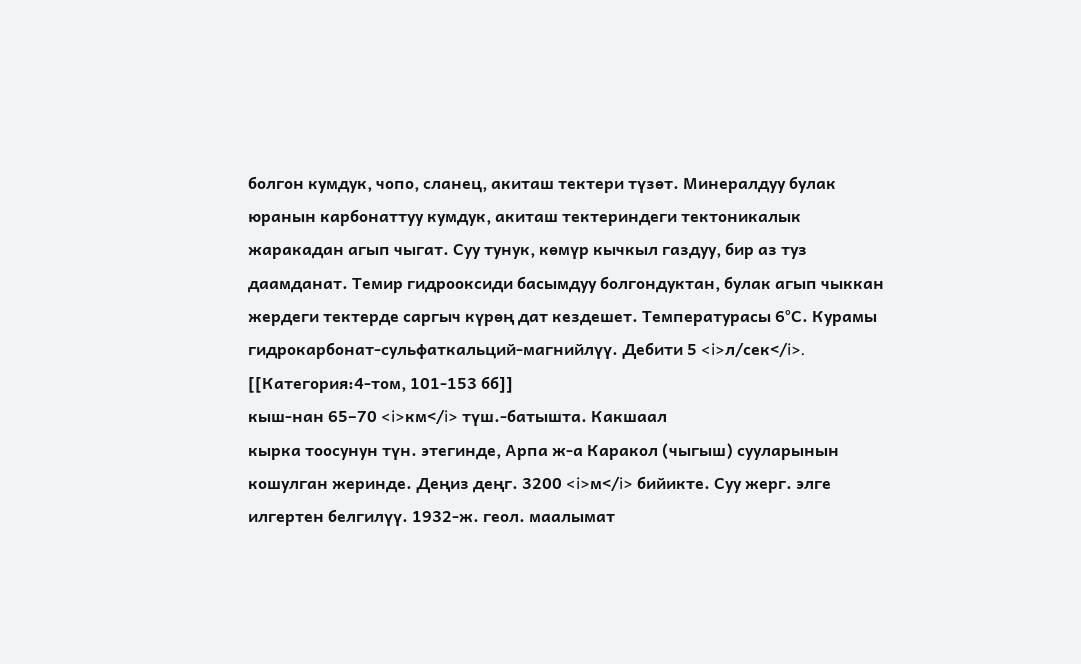болгон кумдук, чопо, сланец, акиташ тектери түзөт. Минералдуу булак юранын карбонаттуу кумдук, акиташ тектериндеги тектоникалык жаракадан агып чыгат. Суу тунук, көмүр кычкыл газдуу, бир аз туз даамданат. Темир гидрооксиди басымдуу болгондуктан, булак агып чыккан жердеги тектерде саргыч күрөң дат кездешет. Температурасы 6°С. Курамы гидрокарбонат-сульфаткальций-магнийлүү. Дебити 5 <i>л/сек</i>. [[Категория:4-том, 101-153 бб]]
кыш-нан 65–70 <i>км</i> түш.-батышта. Какшаал
кырка тоосунун түн. этегинде, Арпа ж-а Каракол (чыгыш) сууларынын кошулган жеринде. Деңиз деңг. 3200 <i>м</i> бийикте. Суу жерг. элге илгертен белгилүү. 1932-ж. геол. маалымат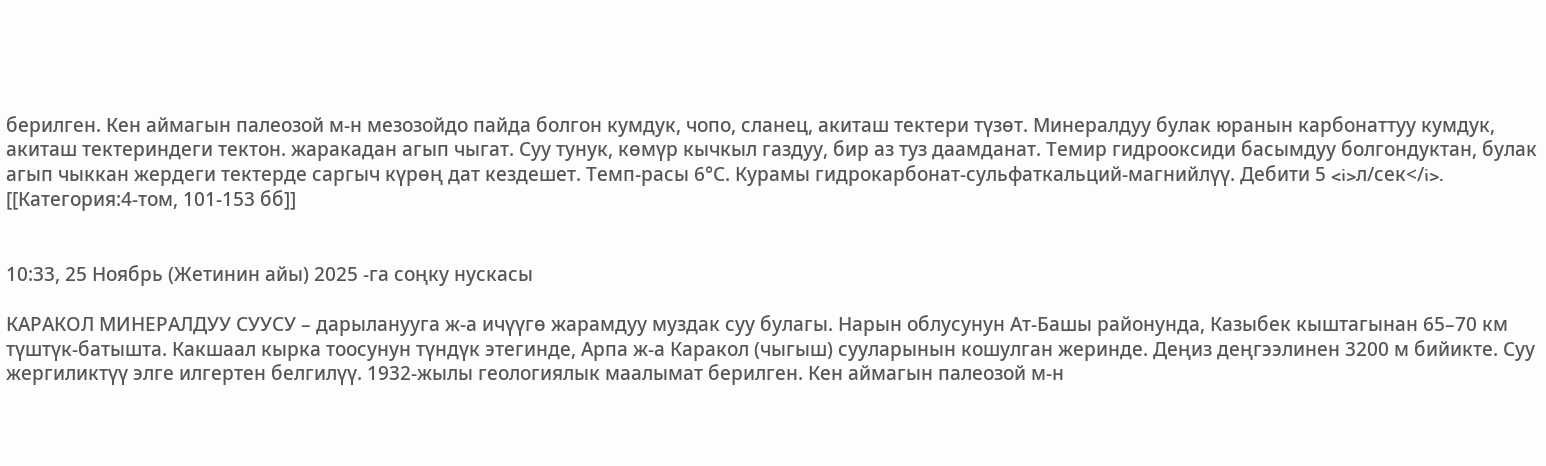берилген. Кен аймагын палеозой м-н мезозойдо пайда болгон кумдук, чопо, сланец, акиташ тектери түзөт. Минералдуу булак юранын карбонаттуу кумдук, акиташ тектериндеги тектон. жаракадан агып чыгат. Суу тунук, көмүр кычкыл газдуу, бир аз туз даамданат. Темир гидрооксиди басымдуу болгондуктан, булак агып чыккан жердеги тектерде саргыч күрөң дат кездешет. Темп-расы 6°С. Курамы гидрокарбонат-сульфаткальций-магнийлүү. Дебити 5 <i>л/сек</i>. [[Категория:4-том, 101-153 бб]]


10:33, 25 Ноябрь (Жетинин айы) 2025 -га соңку нускасы

КАРАКОЛ МИНЕРАЛДУУ СУУСУ – дарыланууга ж-а ичүүгө жарамдуу муздак суу булагы. Нарын облусунун Ат-Башы районунда, Казыбек кыштагынан 65–70 км түштүк-батышта. Какшаал кырка тоосунун түндүк этегинде, Арпа ж-а Каракол (чыгыш) сууларынын кошулган жеринде. Деңиз деңгээлинен 3200 м бийикте. Суу жергиликтүү элге илгертен белгилүү. 1932-жылы геологиялык маалымат берилген. Кен аймагын палеозой м-н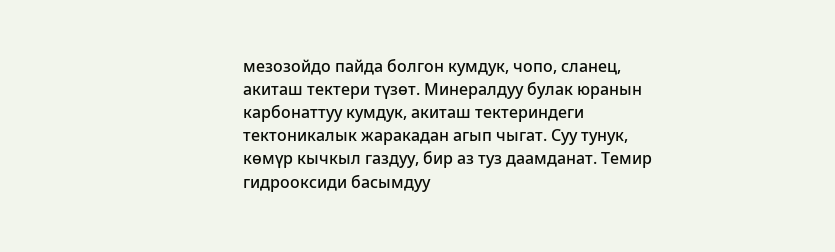мезозойдо пайда болгон кумдук, чопо, сланец, акиташ тектери түзөт. Минералдуу булак юранын карбонаттуу кумдук, акиташ тектериндеги тектоникалык жаракадан агып чыгат. Суу тунук, көмүр кычкыл газдуу, бир аз туз даамданат. Темир гидрооксиди басымдуу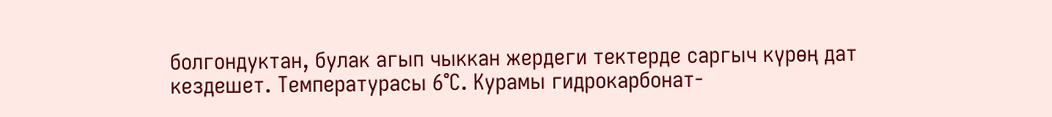болгондуктан, булак агып чыккан жердеги тектерде саргыч күрөң дат кездешет. Температурасы 6°С. Курамы гидрокарбонат-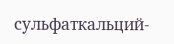сульфаткальций-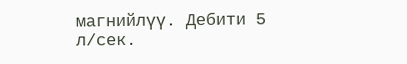магнийлүү. Дебити 5 л/сек.